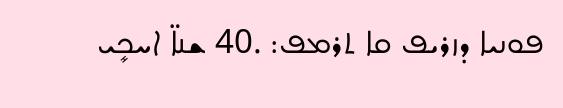ܦܘܢܝܐ ܕܙܪܝܦ ܩܐ ܬܪܡܦ: .40 ܫܢܐ̈ ܐܚܟܻܝ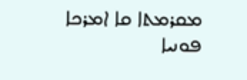ܡܩܪܡܬܐ ܩܐ ܐܡܪܟܐ
ܦܘܢܝܐ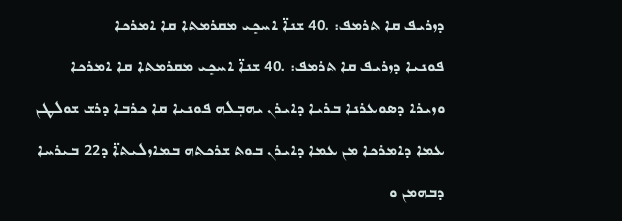ܕܙܪܝܦ ܩܐ ܬܪܡܦ: .40 ܫܢܐ̈ ܐܚܟܻܝ ܡܩܪܡܬܐ ܩܐ ܐܡܪܟܐ
ܦܘܢܝܐ ܕܙܪܝܦ ܩܐ ܬܪܡܦ: .40 ܫܢܐ̈ ܐܚܟܻܝ ܡܩܪܡܬܐ ܩܐ ܐܡܪܟܐ
ܘܙܝܪܐ ܕܣܘܥܪܢܐ ܒܪܝܐ ܕܐܝܪܢ ܝܗܒܼܠܗ ܦܘܢܝܐ ܩܐ ܟܪܒܐ ܕܪܫ ܫܘܠܛܢ ܥܡܐ ܕܐܡܪܟܐ ܡܢ ܥܡܐ ܕܐܝܪܢ ܒܘܬ ܫܪܟܬܗ ܒܡܐܙܠܝܬܐ̈ ܕ22 ܒܝܪܚܐ ܕܒܗܡܢ ܘ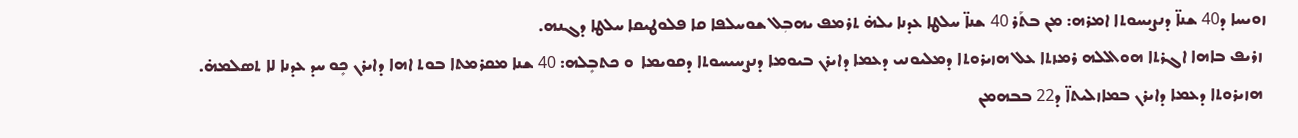ܙܘܝܚܐ ܕ40 ܫܢܐ̈ ܕܢܨܝܚܘܬܐ ܐܡܪܗ: ܡܢ ܒܬܰܪ 40 ܫܢܐ̈ ܚܠܛܐ ܥܕܢܐ ܝܠܗ̇ ܬܪܡܦ ܝܗܒܼܠ ܫܘܚܠܦܐ ܩܐ ܦܠܘܛܝܩܐ ܚܠܛܐ ܕܓܢܗ.
 ܙܪܝܦ ܒܐܗܐ ܐܓܪܬܐ ܗܘܐܠܠܗ ܪܡܙܬܐ ܥܠ ܗܙܝܪܘܬܐ ܕܡܠܝܘܢܝ ܕܥܡܐ ܕܐܝܪܢ ܒܝܘܡܐ ܕܢܨܚܝܚܘܬܐ ܕܩܘܝܡܐ  ܘ ܟܬܒܻܠܗ: 40 ܫܢܐ ܡܩܪܡܬܐ ܒܘܬ ܐܗܐ ܕܐܝܪܢ ܟܻܘ ܚܕ ܥܕܢܐ ܠܐ ܬܣܠܡܗ̇.
 ܗܙܝܪܘܬܐ ܕܥܡܐ ܕܐܝܪܢ ܒܡܐܙܠܝܬܐ̈ ܕ22 ܒܒܗܡܢ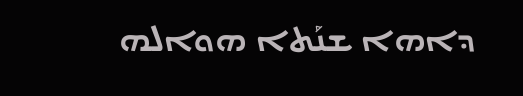ܕܐܗܐ ܫܢܰܬܐ ܗܘܐܠܗ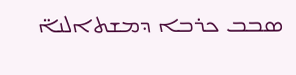ܣܒܒ ܟܪܒܐ ܕܡܫܬܐܠܢܐ̈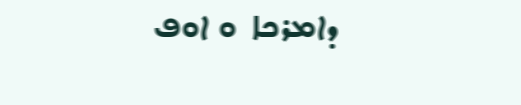ܕܐܡܪܟܐ  ܘ ܐܘܦ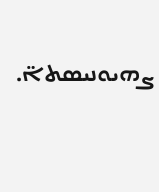ܨܗܝܘܢܝܣܬܐ̈.